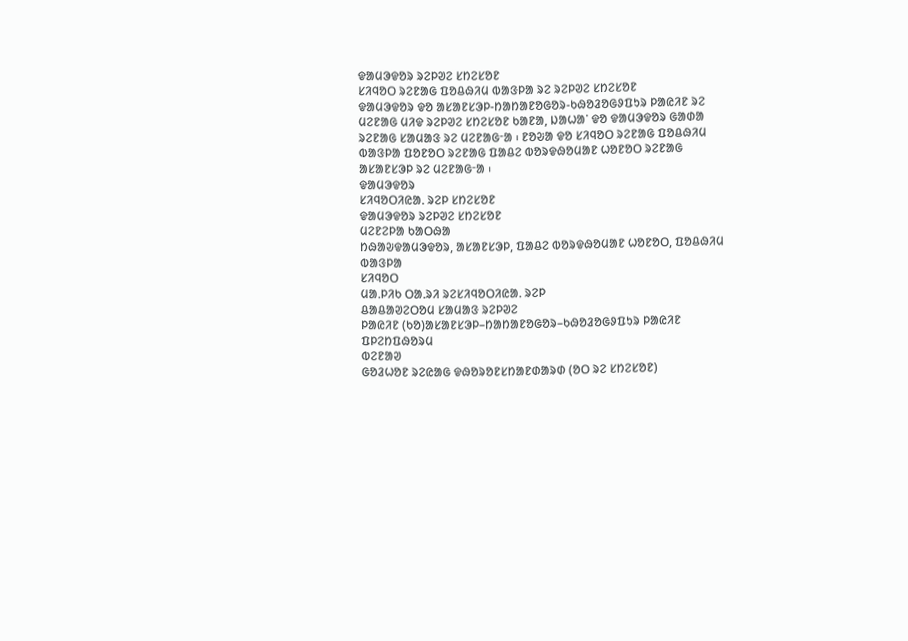ᱫᱟᱢᱳᱫᱚᱨ ᱨᱮᱞᱣᱮ ᱥᱴᱮᱥᱚᱱ
ᱥᱤᱧᱚᱛ ᱨᱮᱱᱟᱜ ᱯᱚᱪᱷᱤᱢ ᱵᱟᱝᱞᱟ ᱨᱮ ᱨᱮᱞᱣᱮ ᱥᱴᱮᱥᱚᱱ
ᱫᱟᱢᱳᱫᱚᱨ ᱫᱚ ᱟᱥᱟᱱᱥᱳᱞ-ᱴᱟᱴᱟᱱᱚᱜᱚᱨ-ᱠᱷᱚᱲᱚᱜᱽᱯᱩᱨ ᱞᱟᱭᱤᱱ ᱨᱮ ᱢᱮᱱᱟᱜ ᱢᱤᱫ ᱨᱮᱞᱣᱮ ᱥᱴᱮᱥᱚᱱ ᱠᱟᱱᱟ, ᱡᱟᱦᱟᱸ ᱫᱚ ᱫᱟᱢᱳᱫᱚᱨ ᱜᱟᱰᱟ ᱨᱮᱱᱟᱜ ᱥᱟᱢᱟᱝ ᱨᱮ ᱢᱮᱱᱟᱜᱼᱟ ᱾ ᱱᱚᱶᱟ ᱫᱚ ᱥᱤᱧᱚᱛ ᱨᱮᱱᱟᱜ ᱯᱚᱪᱷᱤᱢ ᱵᱟᱝᱞᱟ ᱯᱚᱱᱚᱛ ᱨᱮᱱᱟᱜ ᱯᱟᱪᱮ ᱵᱚᱨᱫᱷᱚᱢᱟᱱ ᱦᱚᱱᱚᱛ ᱨᱮᱱᱟᱜ ᱟᱥᱟᱱᱥᱳᱞ ᱨᱮ ᱢᱮᱱᱟᱜᱼᱟ ᱾
ᱫᱟᱢᱳᱫᱚᱨ
ᱥᱤᱧᱚᱛᱤᱭᱟᱹ ᱨᱮᱞ ᱥᱴᱮᱥᱚᱱ
ᱫᱟᱢᱳᱫᱚᱨ ᱨᱮᱞᱣᱮ ᱥᱴᱮᱥᱚᱱ
ᱢᱮᱱᱮᱞᱟ ᱠᱟᱛᱷᱟ
ᱴᱷᱟᱶᱫᱟᱢᱳᱫᱚᱨ, ᱟᱥᱟᱱᱥᱳᱞ, ᱯᱟᱪᱮ ᱵᱚᱨᱫᱷᱚᱢᱟᱱ ᱦᱚᱱᱚᱛ, ᱯᱚᱪᱷᱤᱢ ᱵᱟᱝᱞᱟ
ᱥᱤᱧᱚᱛ
ᱢᱟᱹᱞᱤᱠ ᱛᱟᱹᱨᱤ ᱨᱮᱥᱤᱧᱚᱛᱤᱭᱟᱹ ᱨᱮᱞ
ᱪᱟᱪᱟᱣᱮᱛᱚᱢ ᱥᱟᱢᱟᱝ ᱨᱮᱞᱣᱮ
ᱞᱟᱭᱤᱱ (ᱠᱚ)ᱟᱥᱟᱱᱥᱳᱞ–ᱴᱟᱴᱟᱱᱚᱜᱚᱨ–ᱠᱷᱚᱲᱚᱜᱽᱯᱩᱨ ᱞᱟᱭᱤᱱ
ᱯᱞᱮᱴᱯᱷᱚᱨᱢ
ᱵᱮᱱᱟᱣ
ᱜᱚᱲᱦᱚᱱ ᱨᱮᱭᱟᱜ ᱫᱷᱚᱨᱚᱱᱥᱴᱟᱱᱰᱟᱨᱰ (ᱚᱛ ᱨᱮ ᱥᱴᱮᱥᱚᱱ)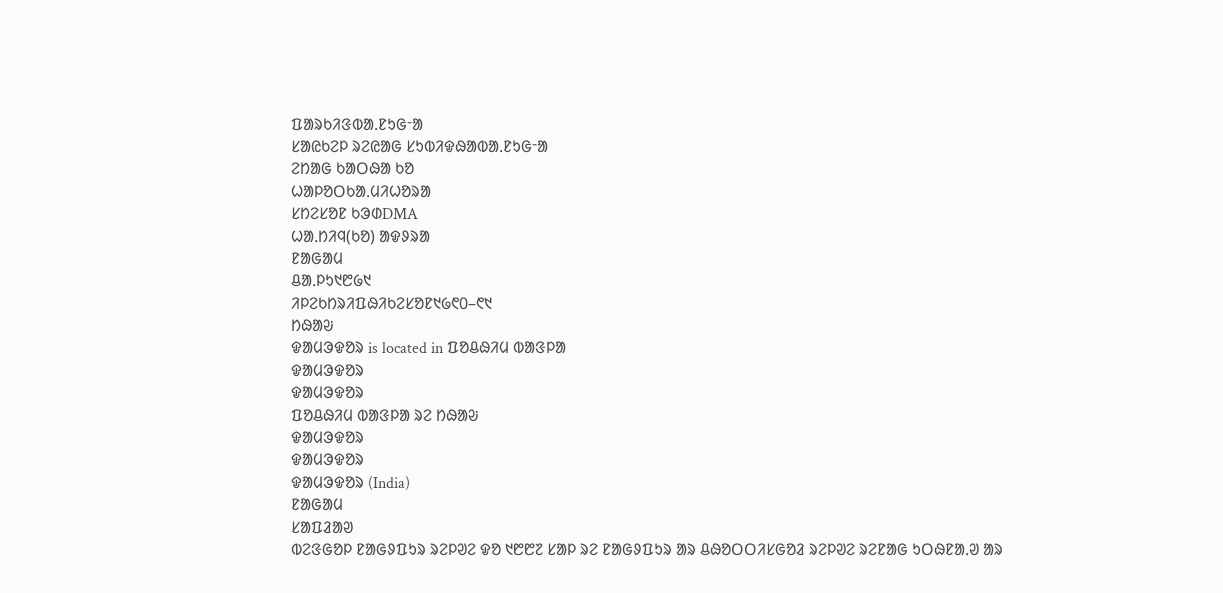ᱯᱟᱨᱠᱤᱝᱵᱟᱹᱱᱩᱜᱼᱟ
ᱥᱟᱭᱠᱮᱞ ᱨᱮᱭᱟᱜ ᱥᱩᱵᱤᱫᱷᱟᱵᱟᱹᱱᱩᱜᱼᱟ
ᱮᱴᱟᱜ ᱠᱟᱛᱷᱟ ᱠᱚ
ᱦᱟᱞᱚᱛᱠᱟᱹᱢᱤᱦᱚᱨᱟ
ᱥᱴᱮᱥᱚᱱ ᱠᱳᱰDMA
ᱦᱟᱹᱴᱤᱧ(ᱠᱚ) ᱟᱫᱽᱨᱟ
ᱱᱟᱜᱟᱢ
ᱪᱟᱹᱞᱩ᱑᱘᱙᱑
ᱤᱞᱮᱠᱴᱨᱤᱯᱷᱤᱠᱮᱥᱚᱱ᱑᱙᱖᱐–᱖᱑
ᱴᱷᱟᱶ
ᱫᱟᱢᱳᱫᱚᱨ is located in ᱯᱚᱪᱷᱤᱢ ᱵᱟᱝᱞᱟ
ᱫᱟᱢᱳᱫᱚᱨ
ᱫᱟᱢᱳᱫᱚᱨ
ᱯᱚᱪᱷᱤᱢ ᱵᱟᱝᱞᱟ ᱨᱮ ᱴᱷᱟᱶ
ᱫᱟᱢᱳᱫᱚᱨ
ᱫᱟᱢᱳᱫᱚᱨ
ᱫᱟᱢᱳᱫᱚᱨ (India)
ᱱᱟᱜᱟᱢ
ᱥᱟᱯᱲᱟᱣ
ᱵᱮᱝᱜᱚᱞ ᱱᱟᱜᱽᱯᱩᱨ ᱨᱮᱞᱣᱮ ᱫᱚ ᱑᱘᱘᱗ ᱥᱟᱞ ᱨᱮ ᱱᱟᱜᱽᱯᱩᱨ ᱟᱨ ᱪᱷᱚᱛᱛᱤᱥᱜᱚᱲ ᱨᱮᱞᱣᱮ ᱨᱮᱱᱟᱜ ᱩᱛᱷᱱᱟᱹᱣ ᱟᱨ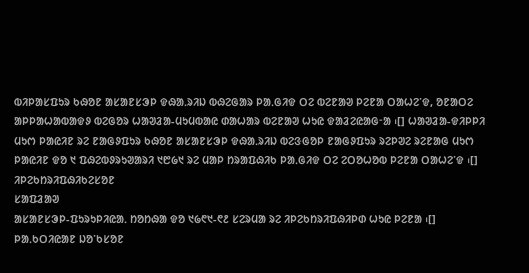ᱵᱤᱞᱟᱥᱯᱩᱨ ᱠᱷᱚᱱ ᱟᱥᱟᱱᱥᱳᱞ ᱫᱷᱟᱹᱨᱤᱡ ᱵᱷᱮᱜᱟᱨ ᱞᱟᱹᱜᱤᱫ ᱛᱮ ᱵᱮᱱᱟᱣ ᱞᱮᱱᱟ ᱛᱟᱦᱮᱸᱫ, ᱚᱱᱟᱛᱮ ᱟᱞᱞᱟᱦᱟᱵᱟᱫᱽ ᱵᱮᱜᱚᱨ ᱦᱟᱣᱲᱟ-ᱢᱩᱢᱵᱟᱭ ᱰᱟᱦᱟᱨ ᱵᱮᱱᱟᱣ ᱦᱩᱭ ᱫᱟᱲᱮᱭᱟᱜᱼᱟ ᱾[] ᱦᱟᱣᱲᱟ-ᱫᱤᱞᱞᱤ ᱢᱩᱬ ᱞᱟᱭᱤᱱ ᱨᱮ ᱱᱟᱜᱽᱯᱩᱨ ᱠᱷᱚᱱ ᱟᱥᱟᱱᱥᱳᱞ ᱫᱷᱟᱹᱨᱤᱡ ᱵᱮᱝᱜᱚᱞ ᱱᱟᱜᱽᱯᱩᱨ ᱨᱮᱞᱣᱮ ᱨᱮᱱᱟᱜ ᱢᱩᱬ ᱞᱟᱭᱤᱱ ᱫᱚ ᱑ ᱯᱷᱮᱵᱽᱨᱩᱣᱟᱨᱤ ᱑᱘᱙᱑ ᱨᱮ ᱢᱟᱞ ᱴᱨᱟᱯᱷᱤᱠ ᱞᱟᱹᱜᱤᱫ ᱛᱮ ᱮᱛᱚᱦᱚᱵ ᱞᱮᱱᱟ ᱛᱟᱦᱮᱸᱫ ᱾[]
ᱤᱞᱮᱠᱴᱨᱤᱯᱷᱤᱠᱮᱥᱚᱱ
ᱥᱟᱯᱲᱟᱣ
ᱟᱥᱟᱱᱥᱳᱞ-ᱯᱩᱨᱩᱞᱤᱭᱟᱹ ᱴᱚᱴᱷᱟ ᱫᱚ ᱑᱙᱖᱑-᱖᱒ ᱥᱮᱨᱢᱟ ᱨᱮ ᱤᱞᱮᱠᱴᱨᱤᱯᱷᱤᱞᱰ ᱦᱩᱭ ᱞᱮᱱᱟ ᱾[]
ᱞᱟᱹᱠᱛᱤᱭᱟᱱ ᱡᱚᱸᱠᱥᱚᱱ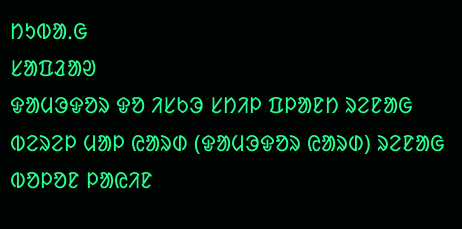ᱴᱩᱵᱟᱹᱜ
ᱥᱟᱯᱲᱟᱣ
ᱫᱟᱢᱳᱫᱚᱨ ᱫᱚ ᱤᱥᱠᱳ ᱥᱴᱤᱞ ᱯᱞᱟᱱᱴ ᱨᱮᱱᱟᱜ ᱵᱮᱨᱮᱞ ᱢᱟᱞ ᱭᱟᱨᱰ (ᱫᱟᱢᱳᱫᱚᱨ ᱭᱟᱨᱰ) ᱨᱮᱱᱟᱜ ᱵᱚᱞᱚᱱ ᱞᱟᱭᱤᱱ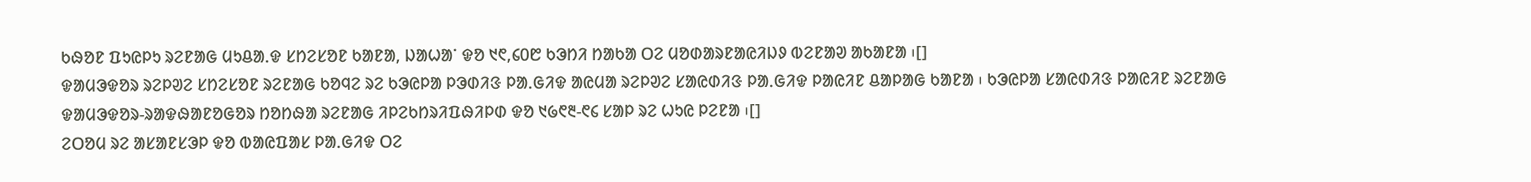ᱠᱷᱚᱱ ᱯᱩᱭᱞᱩ ᱨᱮᱱᱟᱜ ᱢᱩᱪᱟᱹᱫ ᱥᱴᱮᱥᱚᱱ ᱠᱟᱱᱟ, ᱡᱟᱦᱟᱸ ᱫᱚ ᱑᱖,᱔᱐᱘ ᱠᱳᱴᱤ ᱴᱟᱠᱟ ᱛᱮ ᱢᱚᱰᱟᱨᱱᱟᱭᱤᱡᱽ ᱵᱮᱱᱟᱣ ᱟᱠᱟᱱᱟ ᱾[]
ᱫᱟᱢᱳᱫᱚᱨ ᱨᱮᱞᱣᱮ ᱥᱴᱮᱥᱚᱱ ᱨᱮᱱᱟᱜ ᱠᱚᱧᱮ ᱨᱮ ᱠᱳᱭᱞᱟ ᱞᱳᱰᱤᱝ ᱞᱟᱹᱜᱤᱫ ᱟᱭᱢᱟ ᱨᱮᱞᱣᱮ ᱥᱟᱭᱰᱤᱝ ᱞᱟᱹᱜᱤᱫ ᱞᱟᱭᱤᱱ ᱪᱟᱞᱟᱜ ᱠᱟᱱᱟ ᱾ ᱠᱳᱭᱞᱟ ᱥᱟᱭᱰᱤᱝ ᱞᱟᱭᱤᱱ ᱨᱮᱱᱟᱜ ᱫᱟᱢᱳᱫᱚᱨ-ᱨᱟᱫᱷᱟᱱᱚᱜᱚᱨ ᱴᱚᱴᱷᱟ ᱨᱮᱱᱟᱜ ᱤᱞᱮᱠᱴᱨᱤᱯᱷᱤᱞᱰ ᱫᱚ ᱑᱙᱖᱓-᱖᱔ ᱥᱟᱞ ᱨᱮ ᱦᱩᱭ ᱞᱮᱱᱟ ᱾[]
ᱮᱛᱚᱢ ᱨᱮ ᱟᱥᱟᱱᱥᱳᱞ ᱫᱚ ᱵᱟᱭᱯᱟᱥ ᱞᱟᱹᱜᱤᱫ ᱛᱮ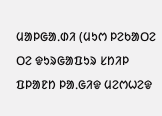ᱢᱟᱞᱜᱟᱹᱰᱤ (ᱢᱩᱬ ᱞᱮᱠᱟᱛᱮ ᱛᱮ ᱫᱩᱨᱜᱟᱯᱩᱨ ᱥᱴᱤᱞ ᱯᱞᱟᱱᱴ ᱞᱟᱹᱜᱤᱫ ᱢᱮᱬᱦᱮᱫ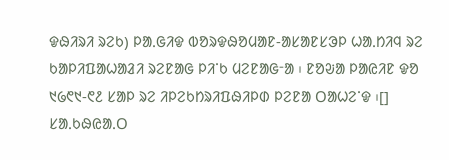ᱫᱷᱤᱨᱤ ᱨᱮᱠ) ᱞᱟᱹᱜᱤᱫ ᱵᱚᱨᱫᱷᱚᱢᱟᱱ-ᱟᱥᱟᱱᱥᱳᱞ ᱦᱟᱹᱴᱤᱧ ᱨᱮ ᱠᱟᱞᱤᱯᱟᱦᱟᱲᱤ ᱨᱮᱱᱟᱜ ᱞᱤᱸᱠ ᱢᱮᱱᱟᱜᱼᱟ ᱾ ᱱᱚᱶᱟ ᱞᱟᱭᱤᱱ ᱫᱚ ᱑᱙᱖᱑-᱖᱒ ᱥᱟᱞ ᱨᱮ ᱤᱞᱮᱠᱴᱨᱤᱯᱷᱤᱞᱰ ᱞᱮᱱᱟ ᱛᱟᱦᱮᱸᱫ ᱾[]
ᱥᱟᱹᱠᱷᱭᱟᱹᱛ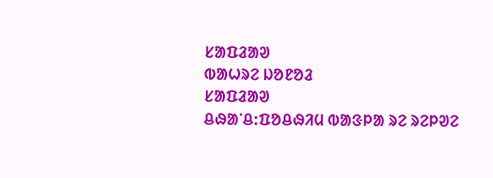ᱥᱟᱯᱲᱟᱣ
ᱵᱟᱦᱨᱮ ᱡᱚᱱᱚᱲ
ᱥᱟᱯᱲᱟᱣ
ᱪᱷᱟᱸᱪ:ᱯᱚᱪᱷᱤᱢ ᱵᱟᱝᱞᱟ ᱨᱮ ᱨᱮᱞᱣᱮ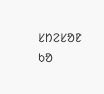ᱥᱴᱮᱥᱚᱱ ᱠᱚ